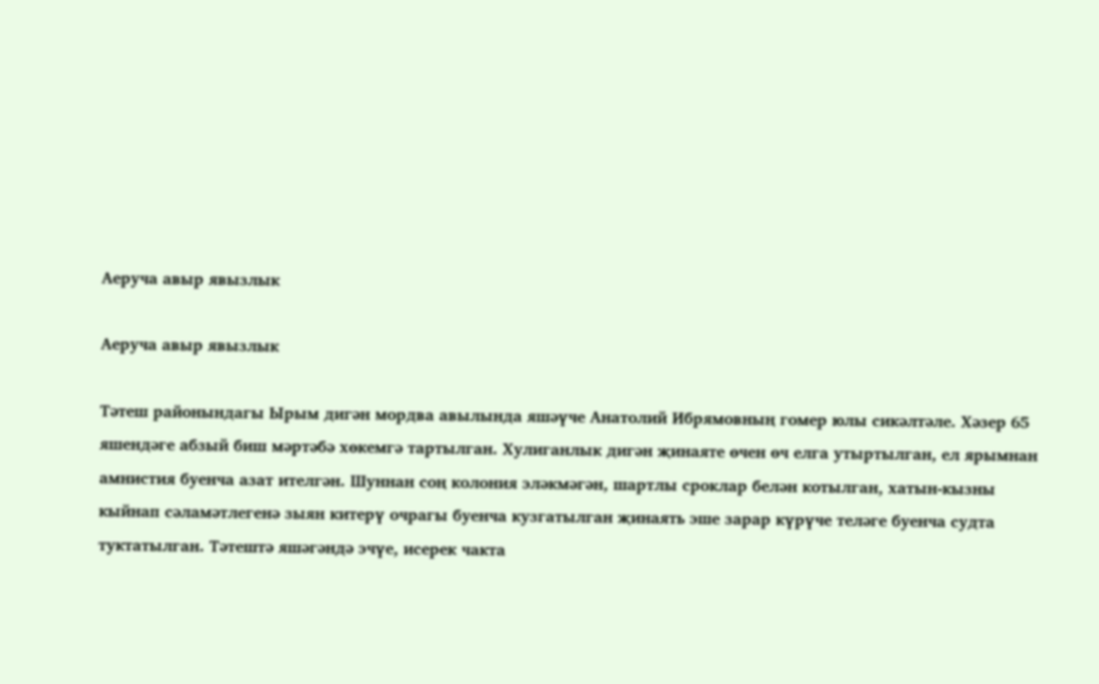Аеруча авыр явызлык

Аеруча авыр явызлык

Тәтеш районындагы Ырым дигән мордва авылында яшәүче Анатолий Ибрямовның гомер юлы сикәлтәле. Хәзер 65 яшендәге абзый биш мәртәбә хөкемгә тартылган. Хулиганлык дигән җинаяте өчен өч елга утыртылган, ел ярымнан амнистия буенча азат ителгән. Шуннан соң колония эләкмәгән, шартлы сроклар белән котылган, хатын-кызны кыйнап сәламәтлегенә зыян китерү очрагы буенча кузгатылган җинаять эше зарар күрүче теләге буенча судта туктатылган. Тәтештә яшәгәндә эчүе, исерек чакта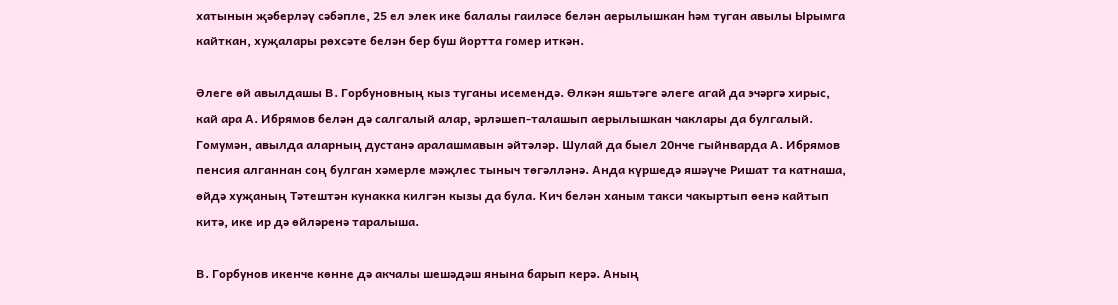хатынын җәберләү сәбәпле, 25 ел элек ике балалы гаиләсе белән аерылышкан һәм туган авылы Ырымга кайткан, хуҗалары рөхсәте белән бер буш йортта гомер иткән.

Әлеге өй авылдашы В. Горбуновның кыз туганы исемендә. Өлкән яшьтәге әлеге агай да эчәргә хирыс, кай ара А. Ибрямов белән дә салгалый алар, әрләшеп-талашып аерылышкан чаклары да булгалый. Гомумән, авылда аларның дустанә аралашмавын әйтәләр. Шулай да быел 20нче гыйнварда А. Ибрямов пенсия алганнан соң булган хәмерле мәҗлес тыныч төгәлләнә. Анда күршедә яшәүче Ришат та катнаша, өйдә хуҗаның Тәтештән кунакка килгән кызы да була. Кич белән ханым такси чакыртып өенә кайтып китә, ике ир дә өйләренә таралыша.

В. Горбунов икенче көнне дә акчалы шешәдәш янына барып керә. Аның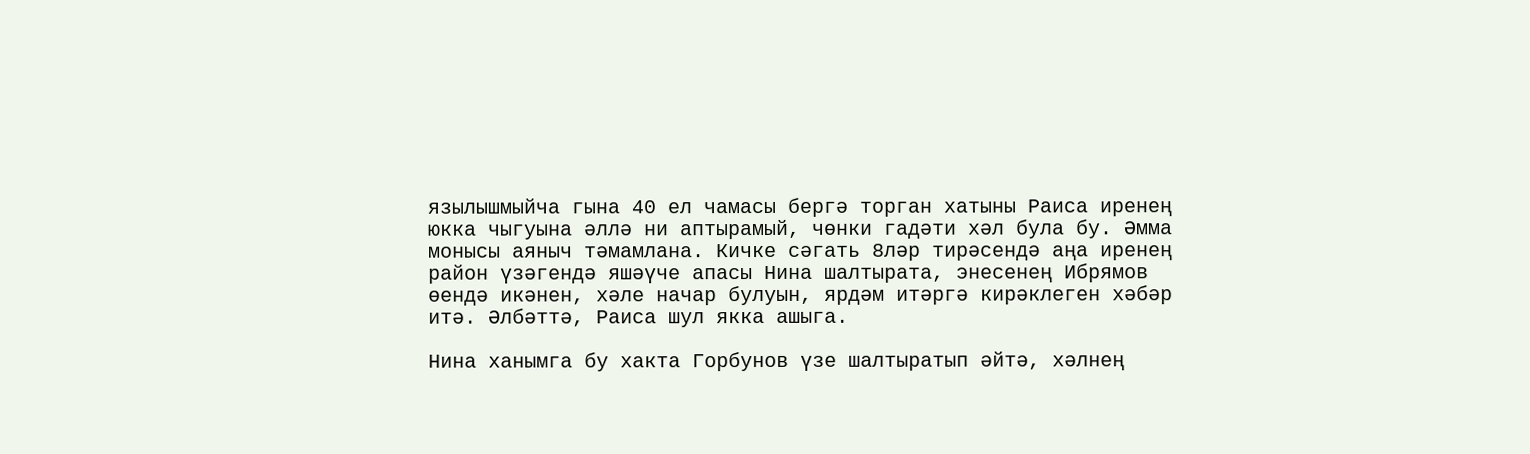язылышмыйча гына 40 ел чамасы бергә торган хатыны Раиса иренең юкка чыгуына әллә ни аптырамый, чөнки гадәти хәл була бу. Әмма монысы аяныч тәмамлана. Кичке сәгать 8ләр тирәсендә аңа иренең район үзәгендә яшәүче апасы Нина шалтырата, энесенең Ибрямов өендә икәнен, хәле начар булуын, ярдәм итәргә кирәклеген хәбәр итә. Әлбәттә, Раиса шул якка ашыга.

Нина ханымга бу хакта Горбунов үзе шалтыратып әйтә, хәлнең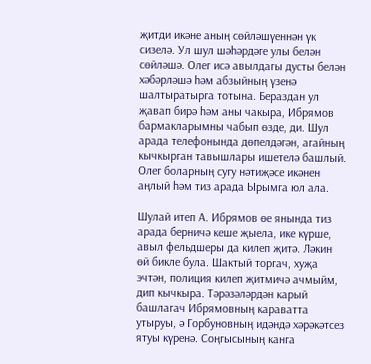җитди икәне аның сөйләшүеннән үк сизелә. Ул шул шәһәрдәге улы белән сөйләшә. Олег исә авылдагы дусты белән хәбәрләшә һәм абзыйның үзенә шалтыратырга тотына. Бераздан ул җавап бирә һәм аны чакыра, Ибрямов бармакларымны чабып өзде, ди. Шул арада телефонында дөпелдәгән, агайның кычкырган тавышлары ишетелә башлый. Олег боларның сугу нәтиҗәсе икәнен аңлый һәм тиз арада Ырымга юл ала.

Шулай итеп А. Ибрямов өе янында тиз арада берничә кеше җыела, ике күрше, авыл фельдшеры да килеп җитә. Ләкин өй бикле була. Шактый торгач, хуҗа эчтән, полиция килеп җитмичә ачмыйм, дип кычкыра. Тәрәзәләрдән карый башлагач Ибрямовның караватта утыруы, ә Горбуновның идәндә хәрәкәтсез ятуы күренә. Соңгысының канга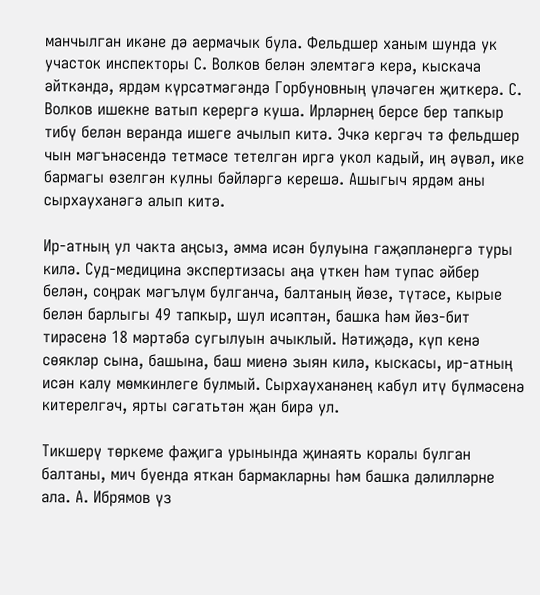манчылган икәне дә аермачык була. Фельдшер ханым шунда ук участок инспекторы С. Волков белән элемтәгә керә, кыскача әйткәндә, ярдәм күрсәтмәгәндә Горбуновның үләчәген җиткерә. С. Волков ишекне ватып керергә куша. Ирләрнең берсе бер тапкыр тибү белән веранда ишеге ачылып китә. Эчкә кергәч тә фельдшер чын мәгънәсендә тетмәсе тетелгән иргә укол кадый, иң әүвәл, ике бармагы өзелгән кулны бәйләргә керешә. Ашыгыч ярдәм аны сырхауханәгә алып китә.

Ир-атның ул чакта аңсыз, әмма исән булуына гаҗәпләнергә туры килә. Суд-медицина экспертизасы аңа үткен һәм тупас әйбер белән, соңрак мәгълүм булганча, балтаның йөзе, түтәсе, кырые белән барлыгы 49 тапкыр, шул исәптән, башка һәм йөз-бит тирәсенә 18 мәртәбә сугылуын ачыклый. Нәтиҗәдә, күп кенә сөякләр сына, башына, баш миенә зыян килә, кыскасы, ир-атның исән калу мөмкинлеге булмый. Сырхауханәнең кабул итү бүлмәсенә китерелгәч, ярты сәгатьтән җан бирә ул.

Тикшерү төркеме фаҗига урынында җинаять коралы булган балтаны, мич буенда яткан бармакларны һәм башка дәлилләрне ала. А. Ибрямов үз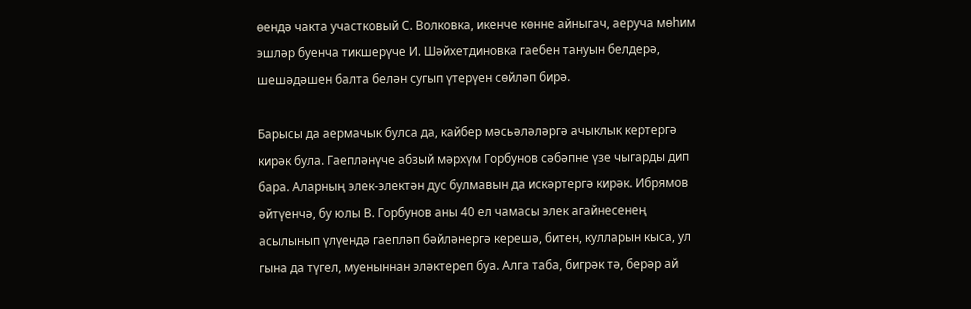өендә чакта участковый С. Волковка, икенче көнне айныгач, аеруча мөһим эшләр буенча тикшерүче И. Шәйхетдиновка гаебен тануын белдерә, шешәдәшен балта белән сугып үтерүен сөйләп бирә.

Барысы да аермачык булса да, кайбер мәсьәләләргә ачыклык кертергә кирәк була. Гаепләнүче абзый мәрхүм Горбунов сәбәпне үзе чыгарды дип бара. Аларның элек-электән дус булмавын да искәртергә кирәк. Ибрямов әйтүенчә, бу юлы В. Горбунов аны 40 ел чамасы элек агайнесенең асылынып үлүендә гаепләп бәйләнергә керешә, битен, кулларын кыса, ул гына да түгел, муеныннан эләктереп буа. Алга таба, бигрәк тә, берәр ай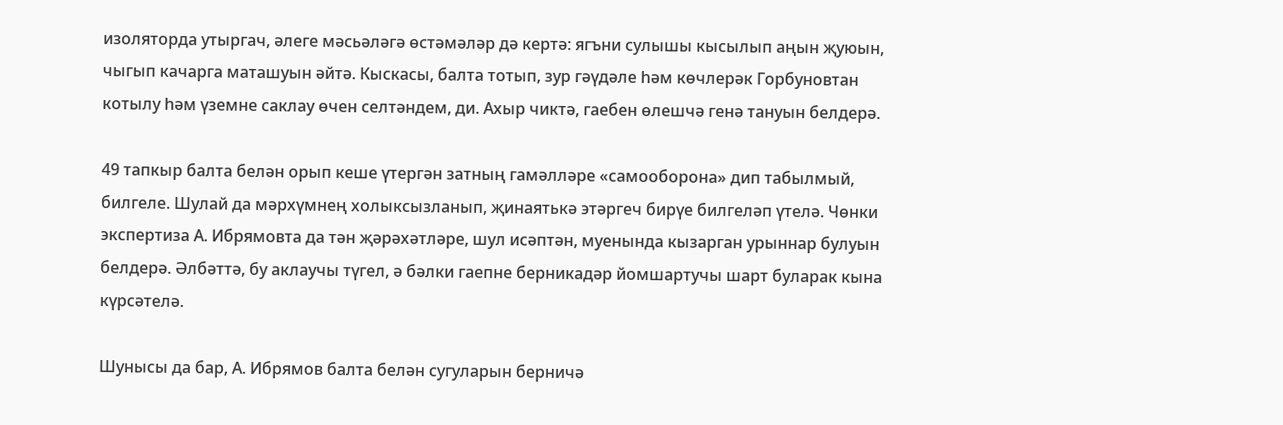изоляторда утыргач, әлеге мәсьәләгә өстәмәләр дә кертә: ягъни сулышы кысылып аңын җуюын, чыгып качарга маташуын әйтә. Кыскасы, балта тотып, зур гәүдәле һәм көчлерәк Горбуновтан котылу һәм үземне саклау өчен селтәндем, ди. Ахыр чиктә, гаебен өлешчә генә тануын белдерә.

49 тапкыр балта белән орып кеше үтергән затның гамәлләре «самооборона» дип табылмый, билгеле. Шулай да мәрхүмнең холыксызланып, җинаятькә этәргеч бирүе билгеләп үтелә. Чөнки экспертиза А. Ибрямовта да тән җәрәхәтләре, шул исәптән, муенында кызарган урыннар булуын белдерә. Әлбәттә, бу аклаучы түгел, ә бәлки гаепне берникадәр йомшартучы шарт буларак кына күрсәтелә.

Шунысы да бар, А. Ибрямов балта белән сугуларын берничә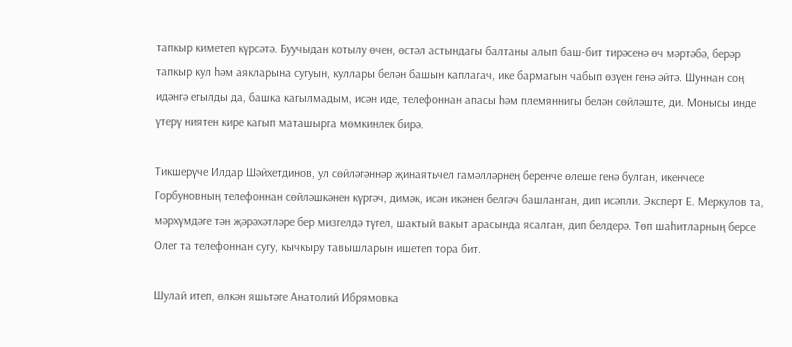тапкыр киметеп күрсәтә. Буучыдан котылу өчен, өстәл астындагы балтаны алып баш-бит тирәсенә өч мәртәбә, берәр тапкыр кул һәм аякларына сугуын, куллары белән башын каплагач, ике бармагын чабып өзүен генә әйтә. Шуннан соң идәнгә егылды да, башка кагылмадым, исән иде, телефоннан апасы һәм племяннигы белән сөйләште, ди. Монысы инде үтерү ниятен кире кагып маташырга мөмкинлек бирә.

Тикшерүче Илдар Шәйхетдинов, ул сөйләгәннәр җинаятьчел гамәлләрнең беренче өлеше генә булган, икенчесе Горбуновның телефоннан сөйләшкәнен күргәч, димәк, исән икәнен белгәч башланган, дип исәпли. Эксперт Е. Меркулов та, мәрхүмдәге тән җәрәхәтләре бер мизгелдә түгел, шактый вакыт арасында ясалган, дип белдерә. Төп шаһитларның берсе Олег та телефоннан сугу, кычкыру тавышларын ишетеп тора бит.

Шулай итеп, өлкән яшьтәге Анатолий Ибрямовка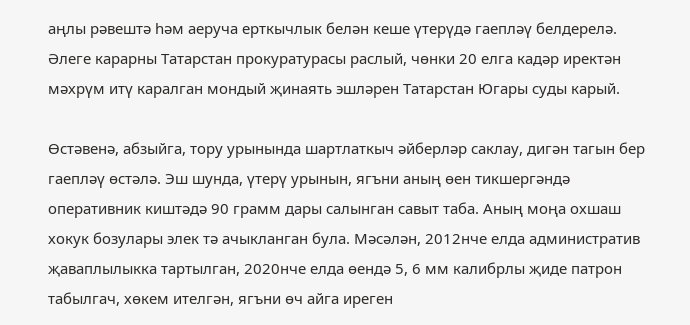аңлы рәвештә һәм аеруча ерткычлык белән кеше үтерүдә гаепләү белдерелә. Әлеге карарны Татарстан прокуратурасы раслый, чөнки 20 елга кадәр иректән мәхрүм итү каралган мондый җинаять эшләрен Татарстан Югары суды карый.

Өстәвенә, абзыйга, тору урынында шартлаткыч әйберләр саклау, дигән тагын бер гаепләү өстәлә. Эш шунда, үтерү урынын, ягъни аның өен тикшергәндә оперативник киштәдә 90 грамм дары салынган савыт таба. Аның моңа охшаш хокук бозулары элек тә ачыкланган була. Мәсәлән, 2012нче елда административ җаваплылыкка тартылган, 2020нче елда өендә 5, 6 мм калибрлы җиде патрон табылгач, хөкем ителгән, ягъни өч айга иреген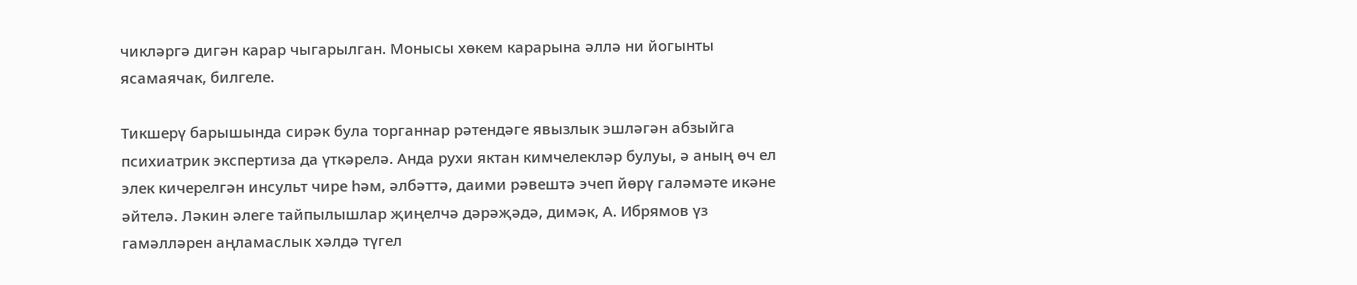чикләргә дигән карар чыгарылган. Монысы хөкем карарына әллә ни йогынты ясамаячак, билгеле.

Тикшерү барышында сирәк була торганнар рәтендәге явызлык эшләгән абзыйга психиатрик экспертиза да үткәрелә. Анда рухи яктан кимчелекләр булуы, ә аның өч ел элек кичерелгән инсульт чире һәм, әлбәттә, даими рәвештә эчеп йөрү галәмәте икәне әйтелә. Ләкин әлеге тайпылышлар җиңелчә дәрәҗәдә, димәк, А. Ибрямов үз гамәлләрен аңламаслык хәлдә түгел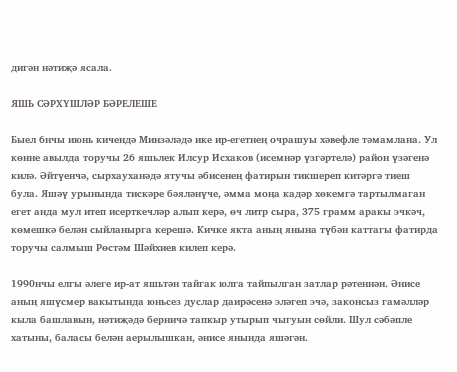дигән нәтиҗә ясала.

ЯШЬ СӘРХҮШЛӘР БӘРЕЛЕШЕ

Быел 6нчы июнь кичендә Минзәләдә ике ир-егетнең очрашуы хәвефле тәмамлана. Ул көнне авылда торучы 26 яшьлек Илсур Исхаков (исемнәр үзгәртелә) район үзәгенә килә. Әйтүенчә, сырхауханәдә ятучы әбисенең фатирын тикшереп китәргә тиеш була. Яшәү урынында тискәре бәяләнүче, әмма моңа кадәр хөкемгә тартылмаган егет анда мул итеп исерткечләр алып керә, өч литр сыра, 375 грамм аракы эчкәч, көмешкә белән сыйланырга керешә. Кичке якта аның янына түбән каттагы фатирда торучы салмыш Рөстәм Шәйхиев килеп керә.

1990нчы елгы әлеге ир-ат яшьтән тайгак юлга тайпылган затлар рәтеннән. Әнисе аның яшүсмер вакытында юньсез дуслар даирәсенә эләгеп эчә, законсыз гамәлләр кыла башлавын, нәтиҗәдә берничә тапкыр утырып чыгуын сөйли. Шул сәбәпле хатыны, баласы белән аерылышкан, әнисе янында яшәгән.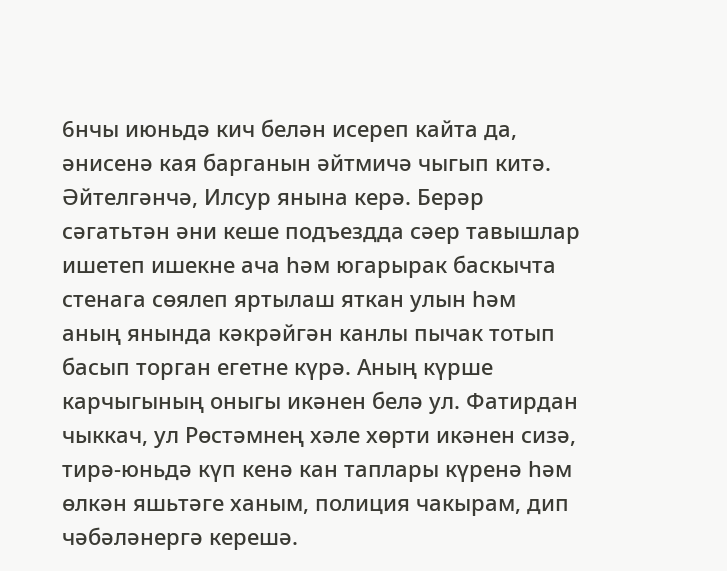6нчы июньдә кич белән исереп кайта да, әнисенә кая барганын әйтмичә чыгып китә. Әйтелгәнчә, Илсур янына керә. Берәр сәгатьтән әни кеше подъездда сәер тавышлар ишетеп ишекне ача һәм югарырак баскычта стенага сөялеп яртылаш яткан улын һәм аның янында кәкрәйгән канлы пычак тотып басып торган егетне күрә. Аның күрше карчыгының оныгы икәнен белә ул. Фатирдан чыккач, ул Рөстәмнең хәле хөрти икәнен сизә, тирә-юньдә күп кенә кан таплары күренә һәм өлкән яшьтәге ханым, полиция чакырам, дип чәбәләнергә керешә.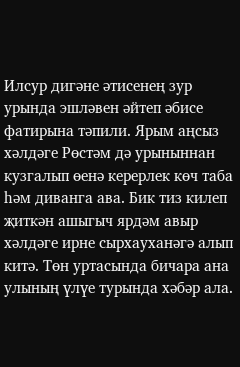Илсур дигәне әтисенең зур урында эшләвен әйтеп әбисе фатирына тәпили. Ярым аңсыз хәлдәге Рөстәм дә урыныннан кузгалып өенә керерлек көч таба һәм диванга ава. Бик тиз килеп җиткән ашыгыч ярдәм авыр хәлдәге ирне сырхауханәгә алып китә. Төн уртасында бичара ана улының үлүе турында хәбәр ала.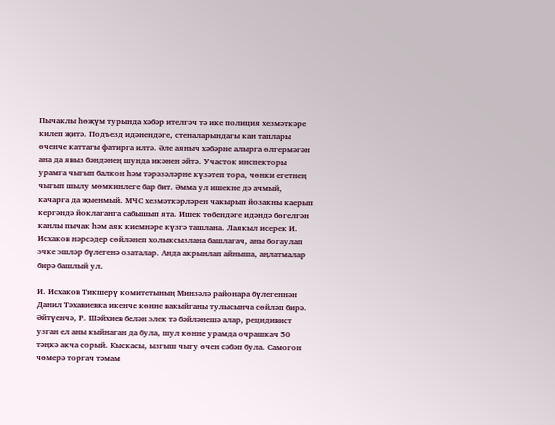Пычаклы һөҗүм турында хәбәр ителгәч тә ике полиция хезмәткәре килеп җитә. Подъезд идәнендәге, стеналарындагы кан таплары өченче каттагы фатирга илтә. Әле аяныч хәбәрне алырга өлгермәгән ана да явыз бәндәнең шунда икәнен әйтә. Участок инспекторы урамга чыгып балкон һәм тәрәзәләрне күзәтеп тора, чөнки егетнең чыгып шылу мөмкинлеге бар бит. Әмма ул ишекне дә ачмый, качарга да җыенмый. МЧС хезмәткәрләрен чакырып йозакны каерып кергәндә йоклаганга сабышып ята. Ишек төбендәге идәндә бөгелгән канлы пычак һәм аяк киемнәре күзгә ташлана. Лаякыл исерек И. Исхаков нәрсәдер сөйләнеп холыксызлана башлагач, аны богаулап эчке эшләр бүлегенә озаталар. Анда акрынлап айныша, аңлатмалар бирә башлый ул.

И. Исхаков Тикшерү комитетының Минзәлә районара бүлегеннән Данил Тәхавиевка икенче көнне вакыйганы тулысынча сөйләп бирә. Әйтүенчә, Р. Шәйхиев белән элек тә бәйләнешә алар, рецидивист узган ел аны кыйнаган да була, шул көнне урамда очрашкач 50 тәңкә акча сорый. Кыскасы, ызгыш чыгу өчен сәбәп була. Самогон чөмерә торгач тәмам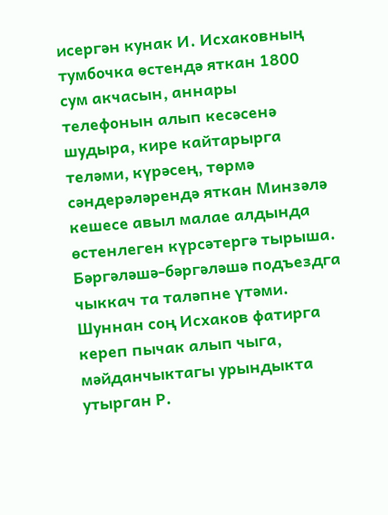исергән кунак И. Исхаковның тумбочка өстендә яткан 1800 сум акчасын, аннары телефонын алып кесәсенә шудыра, кире кайтарырга теләми, күрәсең, төрмә сәндерәләрендә яткан Минзәлә кешесе авыл малае алдында өстенлеген күрсәтергә тырыша. Бәргәләшә-бәргәләшә подъездга чыккач та таләпне үтәми. Шуннан соң Исхаков фатирга кереп пычак алып чыга, мәйданчыктагы урындыкта утырган Р.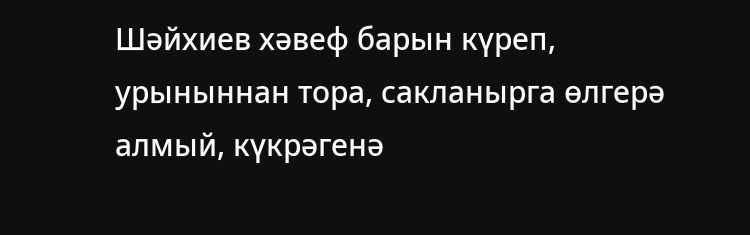Шәйхиев хәвеф барын күреп, урыныннан тора, сакланырга өлгерә алмый, күкрәгенә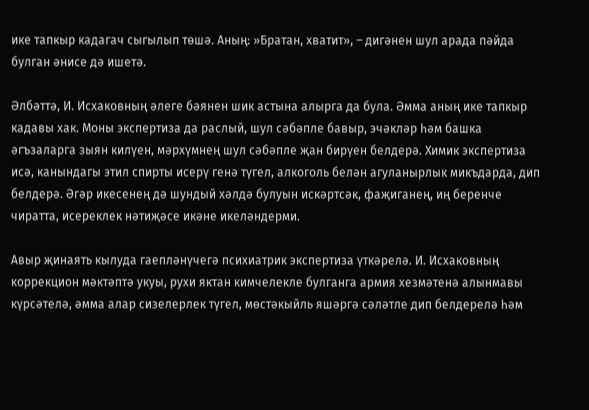ике тапкыр кадагач сыгылып төшә. Аның: »Братан, хватит», – дигәнен шул арада пәйда булган әнисе дә ишетә.

Әлбәттә, И. Исхаковның әлеге бәянен шик астына алырга да була. Әмма аның ике тапкыр кадавы хак. Моны экспертиза да раслый, шул сәбәпле бавыр, эчәкләр һәм башка әгъзаларга зыян килүен, мәрхүмнең шул сәбәпле җан бирүен белдерә. Химик экспертиза исә, канындагы этил спирты исерү генә түгел, алкоголь белән агуланырлык микъдарда, дип белдерә. Әгәр икесенең дә шундый хәлдә булуын искәртсәк, фаҗиганең, иң беренче чиратта, исереклек нәтиҗәсе икәне икеләндерми.

Авыр җинаять кылуда гаепләнүчегә психиатрик экспертиза үткәрелә. И. Исхаковның коррекцион мәктәптә укуы, рухи яктан кимчелекле булганга армия хезмәтенә алынмавы күрсәтелә, әмма алар сизелерлек түгел, мөстәкыйль яшәргә сәләтле дип белдерелә һәм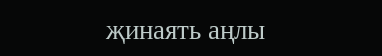җинаять аңлы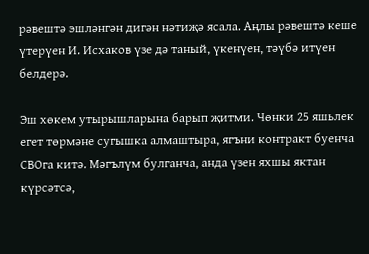рәвештә эшләнгән дигән нәтиҗә ясала. Аңлы рәвештә кеше үтерүен И. Исхаков үзе дә таный, үкенүен, тәүбә итүен белдерә.

Эш хөкем утырышларына барып җитми. Чөнки 25 яшьлек егет төрмәне сугышка алмаштыра, ягъни контракт буенча СВОга китә. Мәгълүм булганча, анда үзен яхшы яктан күрсәтсә,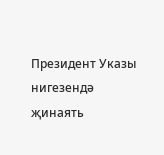Президент Указы нигезендә җинаять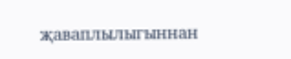җаваплылыгыннан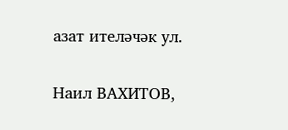азат ителәчәк ул.

Наил ВАХИТОВ,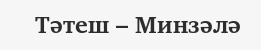Тәтеш – Минзәлә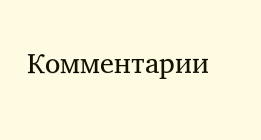Комментарии